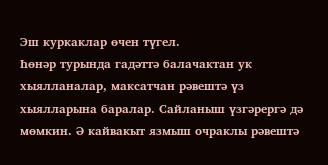Эш куркаклар өчен түгел.
Һөнәр турында гадәттә балачактан ук хыялланалар, максатчан рәвештә үз хыялларына баралар. Сайланыш үзгәрергә дә мөмкин. Ә кайвакыт язмыш очраклы рәвештә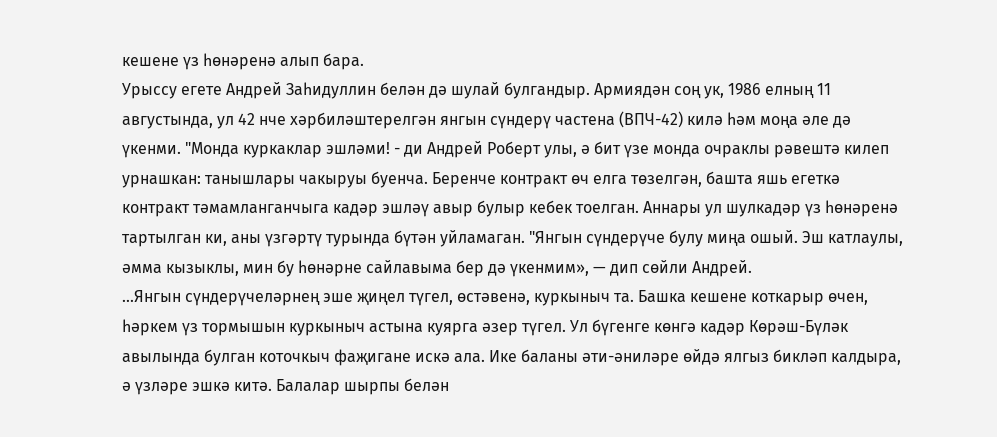кешене үз һөнәренә алып бара.
Урыссу егете Андрей Заһидуллин белән дә шулай булгандыр. Армиядән соң ук, 1986 елның 11 августында, ул 42 нче хәрбиләштерелгән янгын сүндерү частена (ВПЧ-42) килә һәм моңа әле дә үкенми. "Монда куркаклар эшләми! - ди Андрей Роберт улы, ә бит үзе монда очраклы рәвештә килеп урнашкан: танышлары чакыруы буенча. Беренче контракт өч елга төзелгән, башта яшь егеткә контракт тәмамланганчыга кадәр эшләү авыр булыр кебек тоелган. Аннары ул шулкадәр үз һөнәренә тартылган ки, аны үзгәртү турында бүтән уйламаган. "Янгын сүндерүче булу миңа ошый. Эш катлаулы, әмма кызыклы, мин бу һөнәрне сайлавыма бер дә үкенмим», — дип сөйли Андрей.
...Янгын сүндерүчеләрнең эше җиңел түгел, өстәвенә, куркыныч та. Башка кешене коткарыр өчен, һәркем үз тормышын куркыныч астына куярга әзер түгел. Ул бүгенге көнгә кадәр Көрәш-Бүләк авылында булган коточкыч фаҗигане искә ала. Ике баланы әти-әниләре өйдә ялгыз бикләп калдыра, ә үзләре эшкә китә. Балалар шырпы белән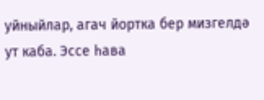уйныйлар, агач йортка бер мизгелдә ут каба. Эссе һава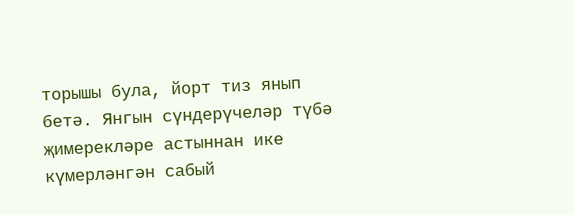торышы була, йорт тиз янып бетә. Янгын сүндерүчеләр түбә җимерекләре астыннан ике күмерләнгән сабый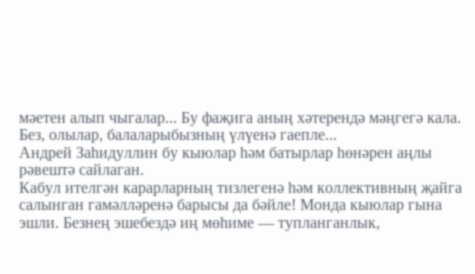мәетен алып чыгалар... Бу фаҗига аның хәтерендә мәңгегә кала. Без, олылар, балаларыбызның үлүенә гаепле...
Андрей Заһидуллин бу кыюлар һәм батырлар һөнәрен аңлы рәвештә сайлаган.
Кабул ителгән карарларның тизлегенә һәм коллективның җайга салынган гамәлләренә барысы да бәйле! Монда кыюлар гына эшли. Безнең эшебездә иң мөһиме — тупланганлык,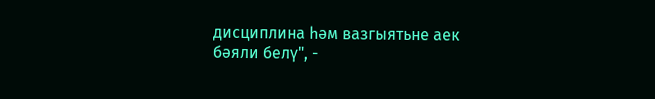дисциплина һәм вазгыятьне аек бәяли белү", -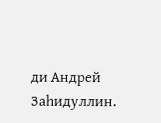ди Андрей Заһидуллин.